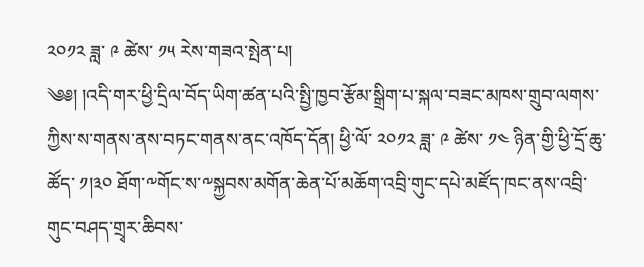༢༠༡༢ ཟླ་ ༩ ཚེས་ ༡༥ རེས་གཟའ་སྤེན་པ།
༄༅། །འདི་གར་ཕྱི་དྲིལ་བོད་ཡིག་ཚན་པའི་སྤྱི་ཁྱབ་རྩོམ་སྒྲིག་པ་སྐལ་བཟང་མཁས་གྲུབ་ལགས་ཀྱིས་ས་གནས་ནས་བཏང་གནས་ནང་འཁོད་དོན། ཕྱི་ལོ་ ༢༠༡༢ ཟླ་ ༩ ཚེས་ ༡༤ ཉིན་གྱི་ཕྱི་དྲོ་ཆུ་ཚོད་ ༡།༣༠ ཐོག་༸གོང་ས་༸སྐྱབས་མགོན་ཆེན་པོ་མཆོག་འབྲི་གུང་དཔེ་མཛོད་ཁང་ནས་འབྲི་གུང་བཤད་གྲྭར་ཆིབས་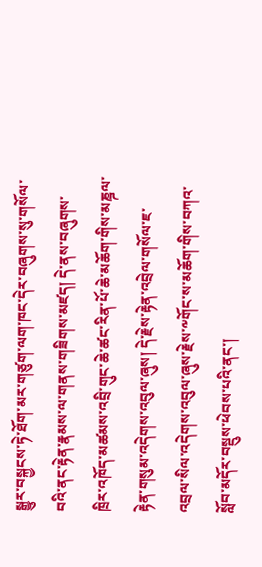སྒྱུར་བསྐྱངས་ཏེ་ཐོག་མར་གཙུག་ལག་ཁང་དེར་བཞུགས་སུ་གསོལ་བའི་ནང་རྟེན་རྣམས་ལ་གནས་གཟིགས་མཛད། དེ་ནས་བཞུགས་ཁྲིར་འཁོད་མཚམས་འབྲི་གུང་ཆེ་ཚང་རིན་པོ་ཆེ་མཆོག་གིས་མཎྜལ་རྟེན་གསུམ་འདེགས་འབུལ་ཞུས། དེ་རྗེས་རྟེན་འབྲེལ་གསོལ་ཇ་འབྲལ་སིལ་འདེགས་འབུལ་ཞུས་རྗེས་༸གོང་ས་མཆོག་གིས་བཀའ་སློབ་མདོར་བསྡུས་ཕེབས་པའི་ནང་།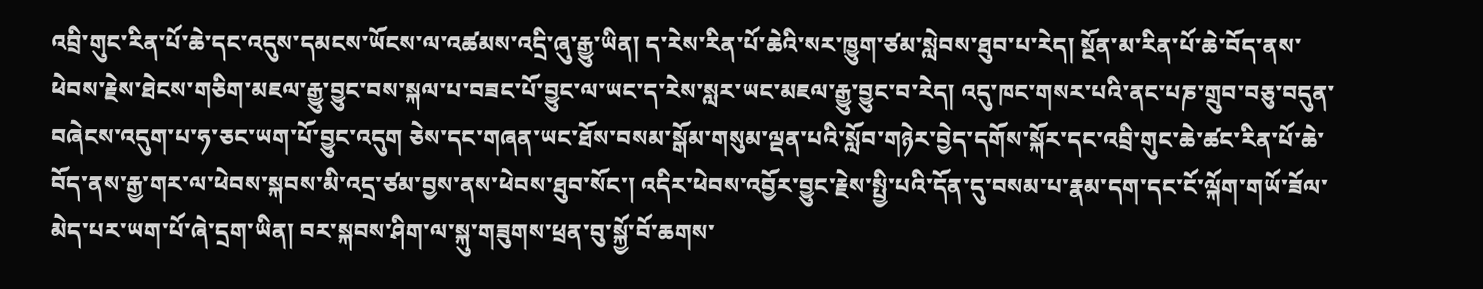འབྲི་གུང་རིན་པོ་ཆེ་དང་འདུས་དམངས་ཡོངས་ལ་འཚམས་འདྲི་ཞུ་རྒྱུ་ཡིན། ད་རེས་རིན་པོ་ཆེའི་སར་ཁྱུག་ཙམ་སླེབས་ཐུབ་པ་རེད། སྔོན་མ་རིན་པོ་ཆེ་བོད་ནས་ཕེབས་རྗེས་ཐེངས་གཅིག་མཇལ་རྒྱུ་བྱུང་བས་སྐལ་པ་བཟང་པོ་བྱུང་ལ་ཡང་ད་རེས་སླར་ཡང་མཇལ་རྒྱུ་བྱུང་བ་རེད། འདུ་ཁང་གསར་པའི་ནང་པཎ་གྲུབ་བཅུ་བདུན་བཞེངས་འདུག་པ་ཧ་ཅང་ཡག་པོ་བྱུང་འདུག ཅེས་དང་གཞན་ཡང་ཐོས་བསམ་སྒོམ་གསུམ་ལྡན་པའི་སློབ་གཉེར་བྱེད་དགོས་སྐོར་དང་འབྲི་གུང་ཆེ་ཚང་རིན་པོ་ཆེ་བོད་ནས་རྒྱ་གར་ལ་ཕེབས་སྐབས་མི་འདྲ་ཙམ་བྱས་ནས་ཕེབས་ཐུབ་སོང་། འདིར་ཕེབས་འབྱོར་བྱུང་རྗེས་སྤྱི་པའི་དོན་དུ་བསམ་པ་རྣམ་དག་དང་ངོ་ལྐོག་གཡོ་ཟོལ་མེད་པར་ཡག་པོ་ཞེ་དྲག་ཡིན། བར་སྐབས་ཤིག་ལ་སྐུ་གཟུགས་ཕྲན་བུ་སྐྱོ་བོ་ཆགས་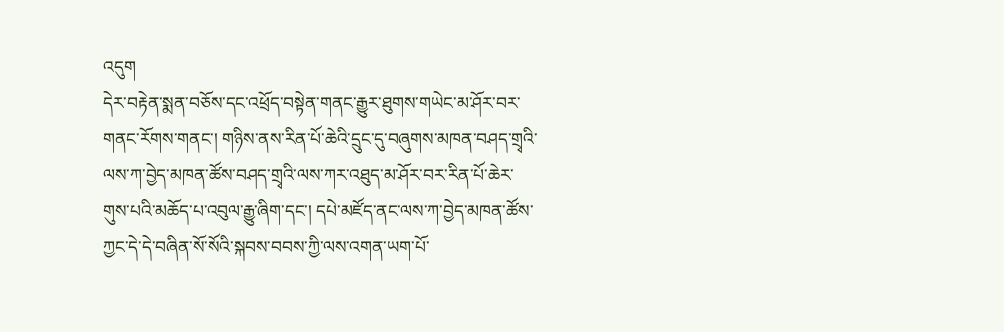འདུག
དེར་བརྟེན་སྨན་བཅོས་དང་འཕྲོད་བསྟེན་གནང་རྒྱུར་ཐུགས་གཡེང་མ་ཤོར་བར་གནང་རོགས་གནང་། གཉིས་ནས་རིན་པོ་ཆེའི་དྲུང་དུ་བཞུགས་མཁན་བཤད་གྲྭའི་ལས་ཀ་བྱེད་མཁན་ཚོས་བཤད་གྲྭའི་ལས་ཀར་འཐུད་མ་ཤོར་བར་རིན་པོ་ཆེར་གུས་པའི་མཆོད་པ་འབུལ་རྒྱུ་ཞིག་དང་། དཔེ་མཛོད་ནང་ལས་ཀ་བྱེད་མཁན་ཚོས་ཀྱང་དེ་དེ་བཞིན་སོ་སོའི་སྐབས་བབས་ཀྱི་ལས་འགན་ཡག་པོ་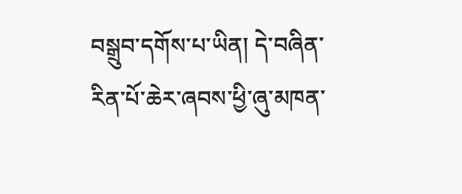བསྒྲུབ་དགོས་པ་ཡིན། དེ་བཞིན་རིན་པོ་ཆེར་ཞབས་ཕྱི་ཞུ་མཁན་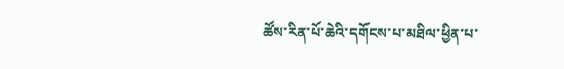ཚོས་རིན་པོ་ཆེའི་དགོངས་པ་མཐིལ་ཕྱིན་པ་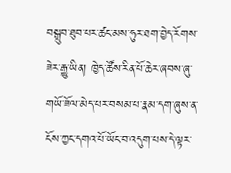བསྒྲུབ་ཐུབ་པར་ཚང་མས་ཧུར་ཐག་བྱེད་རོགས་ཟེར་རྒྱུ་ཡིན། ཁྱེད་ཚོས་རིན་པོ་ཆེར་ཞབས་ཞུ་གཡོ་ཟོལ་མེད་པར་བསམ་པ་རྣམ་དག་ཞུས་ན་ངོས་ཀྱང་དགའ་པོ་ཡོང་བ་འདུག་པས་དེ་ལྟར་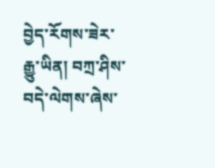བྱེད་རོགས་ཟེར་རྒྱུ་ཡིན། བཀྲ་ཤིས་བདེ་ལེགས་ཞེས་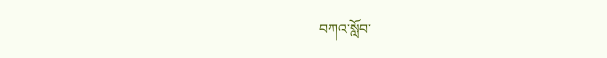བཀའ་སློབ་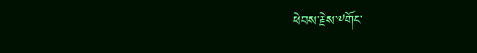ཕེབས་རྗེས་༸གོང་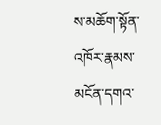ས་མཆོག་སྟོན་འཁོར་རྣམས་མངོན་དགའ་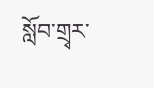སློབ་གྲྭར་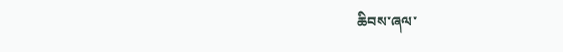ཆིབས་ཞལ་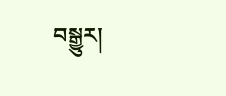བསྒྱུར།